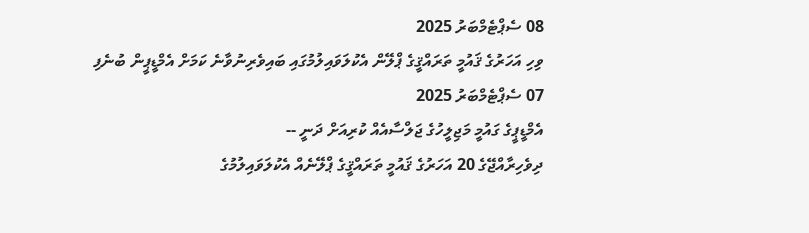08 ސެޕްޓެމްބަރު 2025
ވިހި އަހަރުގެ ޤައުމީ ތަރައްޤީގެ ޕްލޭން އެކުލަވައިލުމުގައި ބައިވެރިނުވާނެ ކަމަށް އެމްޑީޕީން ބުނެފި
07 ސެޕްޓެމްބަރު 2025
އެމްޑީޕީގެ ގައުމީ މަޖިލީހުގެ ޖަލްސާއެއް ކުރިއަށް ދަނީ --
ދިވެހިރާއްޖޭގެ 20 އަހަރުގެ ޤައުމީ ތަރައްޤީގެ ޕްލޭނެއް އެކުލަވައިލުމުގެ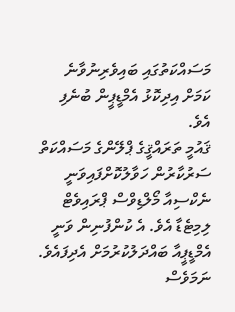މަސައްކަތުގައި ބައިވެރިނުވާނެ ކަމަށް އިދިކޮޅު އެމްޑީޕީން ބުނެފި އެވެ.
ޤައުމީ ތަރައްޤީގެ ޕްލޭންގެ މަސައްކަތް ސަރުކާރުން ހަވާލުކޮށްފައިވަނީ ނެކްސިއާ މޯލްޑިވްސް ޕްރައިވެޓް ލިމިޓެޑާ އެވެ. އެ ކުންފުނިން ވަނީ އެމްޑީޕީއާ ބައްދަލުކުރުމަށް އެދިފައެވެ. ނަމަވެސް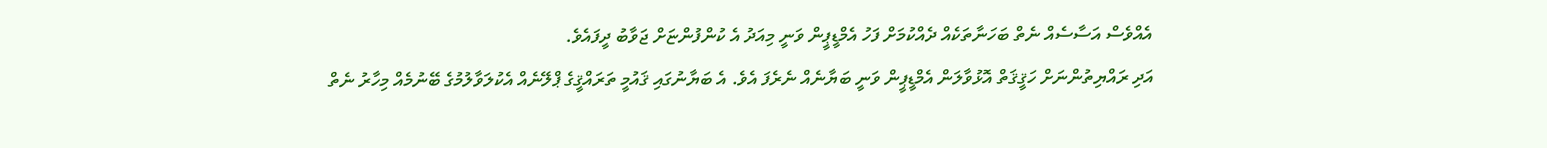އެއްވެސް އަސާސެއް ނެތް ބަހަނާތަކެއް ދެއްކުމަށް ފަހު އެމްޑީޕީން ވަނީ މިއަދު އެ ކުންފުންޏަށް ޖަވާބު ދީފައެވެ.
އަދި ރައްޔިތުންނަށް ހަޤީޤަތް އޮޅުވާލަން އެމްޑީޕީން ވަނީ ބަޔާނެއް ނެރެފަ އެވެ. އެ ބަޔާނުގައި ޤައުމީ ތަރައްޤީގެ ޕްލޭނެއް އެކުލަވާލުމުގެ ބޭނުމެއް މިހާރު ނެތް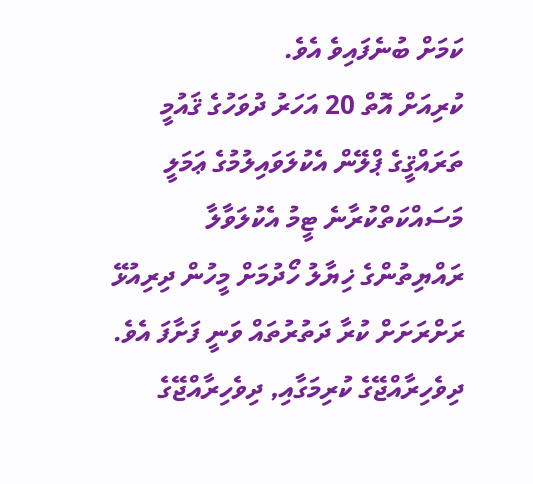ކަމަށް ބުނެފައިވެ އެވެ.
ކުރިއަށް އޮތް 20 އަހަރު ދުވަހުގެ ޤައުމީ ތަރައްޤީގެ ޕްލޭން އެކުލަވައިލުމުގެ ޢަމަލީ މަސައްކަތްކުރާނެ ޓީމު އެކުލަވާލާ ރައްޔިތުންގެ ޚިޔާލު ހޯދުމަށް މީހުން ދިރިއުޅޭ ރަށްރަށަށް ކުރާ ދަތުރުތައް ވަނީ ފަށާފަ އެވެ.
ދިވެހިރާއްޖޭގެ ކުރިމަގާއި, ދިވެހިރާއްޖޭގެ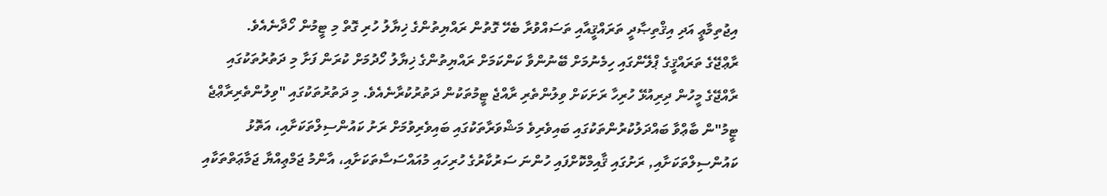އިޖުތިމާޢީ އަދި އިޤްތިޞާދީ ތަރައްޤީއާއި ތަސައްވުރާ ބެހޭ ގޮތުން ރައްޔިތުންގެ ޚިޔާލު ހުރި ގޮތް މި ޓީމުން ހޯދާނެއެވެ.
ރާޢްޖޭގެ ތަރައްޤީގެ ޕްލޭންގައި ހިމެނުމަށް ބޭނުންވާ ކަންކަމަށް ރައްޔިތުންގެ ޚިޔާލު ހޯދުމަށް ކުރަން ފަށާ މި ދަތުރުތަކުގައި ރާއްޖޭގެ މީހުން ދިރިއުޅޭ ހުރިހާ ރަށަކަށް ވިލުންތެރި ރާއްޖެ ޓީމުތަކުން ދަތުރުކުރާނެއެވެ. މި ދަތުރުތަކުގައި "ވިލުންތެރިރާޢްޖެ ޓީމު"ން ބާޢްވާ ބައްދަލުކުރުންތަކުގައި ބައިވެރިވެ މަޝްވަރާތަކުގައި ބައިވެރިވުމަށް ރަށު ކައުންސިލްތަކަށާއި، އަތޮޅު ކައުންސިލްތަކަށާއި, ރަށުގައި ޤާއިމްކޮށްފައި ހުންނަ ސަރުކާރުގެ ހުރިހައި މުއައްސަސާތަކަށާއި، އާންމު ޖަމްޢިއްޔާ ޖަމާޢަތްތަކާއި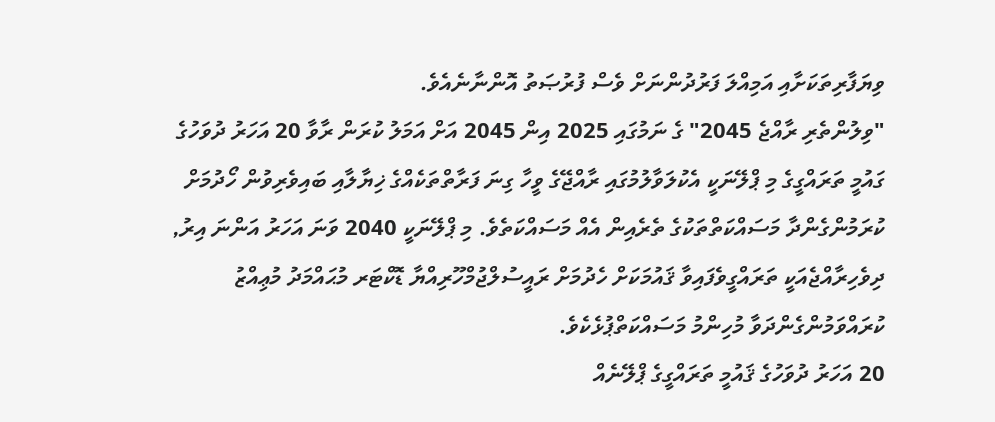ވިޔަފާރިތަކަށާއި އަމިއްލަ ފަރުދުންނަށް ވެސް ފުރުޞަތު އޮންނާނެއެވެ.
"ވިލުންތެރި ރާއްޖެ 2045" ގެ ނަމުގައި 2025 އިން 2045 އަށް އަމަލު ކުރަން ރާވާ 20 އަހަރު ދުވަހުގެ ގައުމީ ތަރައްގީގެ މި ޕްލޭނަކީ އެކުލަވާލުމުގައި ރާއްޖޭގެ ވީހާ ގިނަ ފަރާތްތަކެއްގެ ޚިޔާލާއި ބައިވެރިވުން ހޯދުމަށް ކުރަމުންގެންދާ މަސައްކަތްތަކުގެ ތެރެއިން އެއް މަސައްކަތެވެ. މި ޕްލޭނަކީ 2040 ވަނަ އަހަރު އަންނަ އިރު, ދިވެހިރާއްޖެއަކީ ތަރައްގީވެފައިވާ ޤައުމަކަށް ހެދުމަށް ރައީސުލްޖުމްހޫރިއްޔާ ޑޮކްޓަރ މުޙައްމަދު މުޢިއްޒު ކުރައްވަމުންގެންދަވާ މުހިންމު މަސައްކަތްޕުޅެކެވެ.
20 އަހަރު ދުވަހުގެ ޤައުމީ ތަރައްގީގެ ޕްލޭނެއް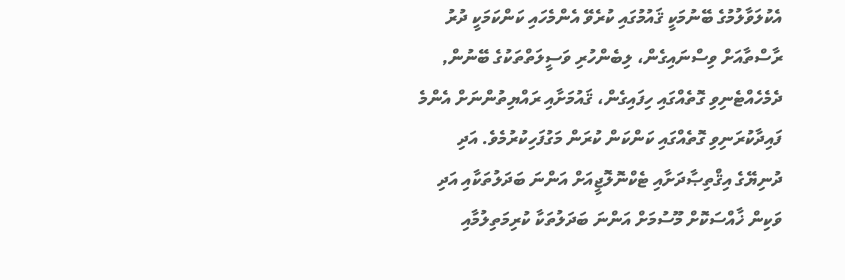އެކުލަވާލުމުގެ ބޭނުމަކީ ޤައުމުގައި ކުރެވޭ އެންމެހައި ކަންކަމަކީ ދުރު ރާސްތާއަށް ވިސްނައިގެން، ލިބެންހުރި ވަސީލަތްތަކުގެ ބޭނުން, ދެމެހެއްޓެނިވި ގޮތެއްގައި ހިފައިގެން، ޤައުމަށާއި ރައްޔިތުންނަށް އެންމެ ފައިދާކުރަނިވި ގޮތެއްގައި ކަންކަން ކުރަން މަގުފަހިކުރުމެވެ. އަދި ދުނިޔޭގެ އިޤްތިޞާދަށާއި ޓެކްނޮލޮޖީއަށް އަންނަ ބަދަލުތަކާއި އަދި ވަކިން ޚާއްސަކޮށް މޫސުމަށް އަންނަ ބަދަލުތަކާ ކުރިމަތިލުމާއި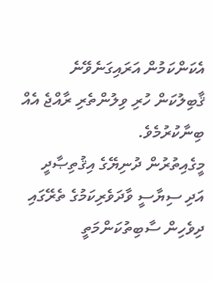އެކަންކަމުން އަރައިގަނެވޭނެ ޤާބިލުކަން ހުރި ވިލުންތެރި ރާއްޖެ އެއް ބިނާކުރުމެވެ.
މީގެއިތުރުން ދުނިޔޭގެ އިޤުތިޞާދީ އަދި ސިޔާސީ ވާދަވެރިކަމުގެ ތެރޭގައި ދިވެހިން ސާބިތުކަންމަތީ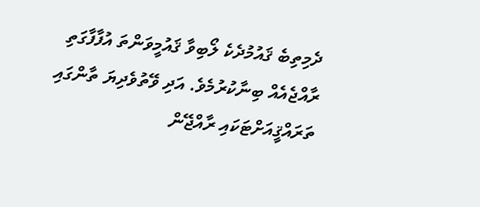ދެމިތިބެ ޤައުމުދެކެ ލޯބިވާ ޤައުމީވަންތަ އުފާފާގަތި ރާއްޖެއެއް ބިނާކުރުމެވެ. އަދި ވޭތުވެދިޔަ ތާންގައި ތަރައްޤީއަށްޓަކައި ރާއްޖޭން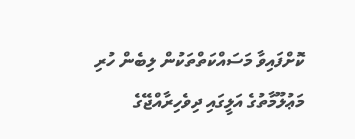ކޮށްފައިވާ މަސައްކަތްތަކުން ލިބެން ހުރި މަޢުލޫމާތުގެ އަލީގައި ދިވެހިރާއްޖޭގެ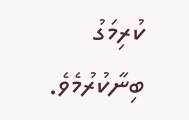ކުރިމަގު ބިނާކުރުމެވެ.